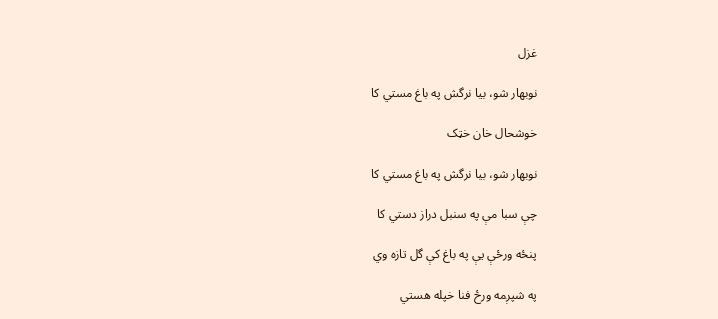غزل

نوبهار شو، بيا نرگش په باغ مستي کا

خوشحال خان خټک

نوبهار شو، بيا نرگش په باغ مستي کا

چې سبا مې په سنبل دراز دستي کا

پنځه ورځې يې په باغ کې گل تازه وي

په شپږمه ورځ فنا خپله هستي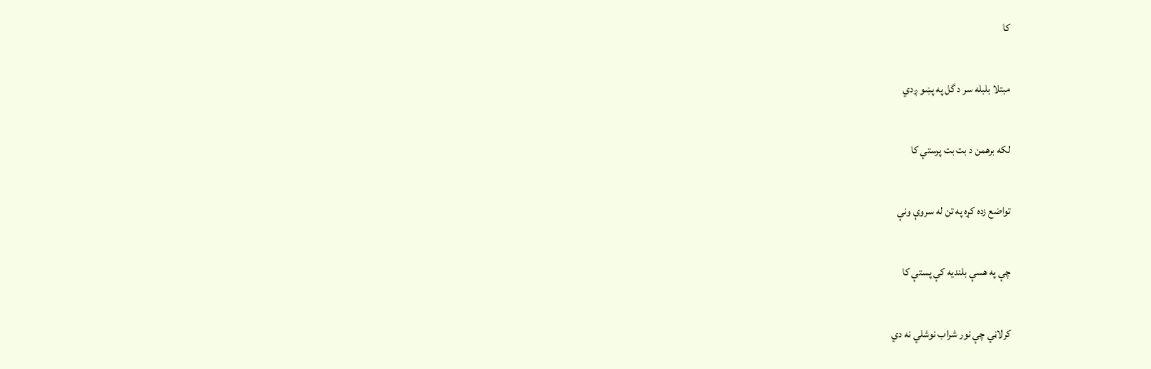کا

مبتلا بلبله سر د گل په پښو ږدي

لکه برهمن د بت بت پرستي کا

تواضع زده کړه په تن له سروې ونې

چې په هسې بلنديه کې پستې کا

کرلاڼي چې نور شراب نوشلي نه دي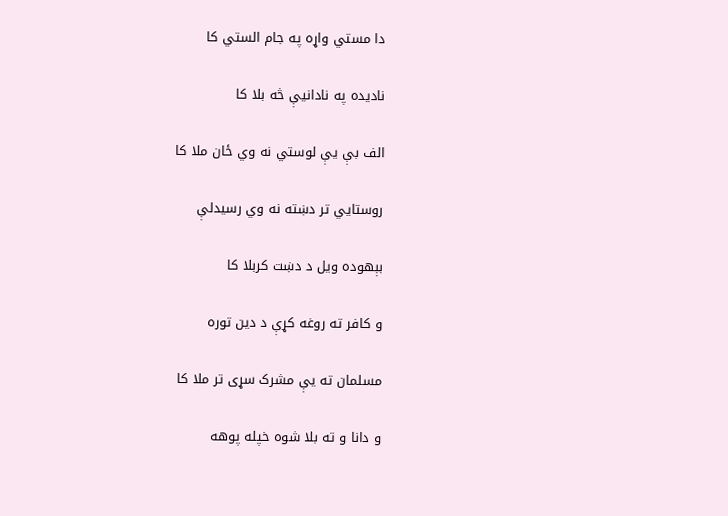دا مستي واړه په جام الستي کا

ناديده په نادانيې څه بلا کا

الف بې يې لوستي نه وي ځان ملا کا

روستايي تر دښته نه وي رسيدلې

بېهوده ويل د دښت کربلا کا

و کافر ته روغه کړې د دين توره

مسلمان ته يې مشرک سړی تر ملا کا

و دانا و ته بلا شوه خپله پوهه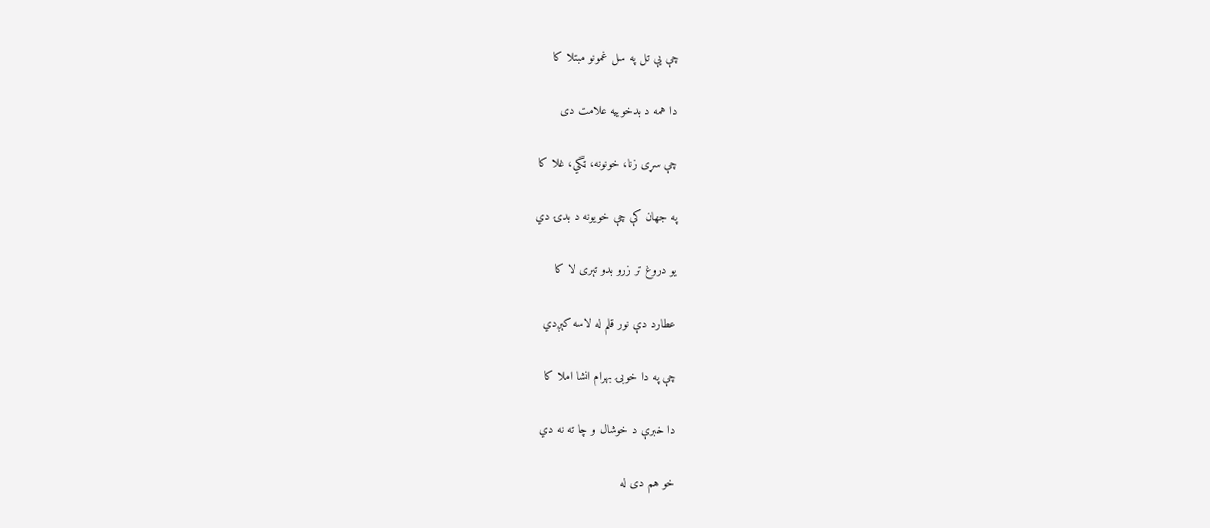چې يې تل په سل غمونو مبتلا کا

دا همه د بدخوييه علامت دی

چې سړی زنا، خونونه، ټگي، غلا کا

په جهان کې چې خويونه د بدۍ دي

يو دروغ تر زرو بدو تېری لا کا

عطارد دې نور قلم له لاسه کېږدي

چې په دا خوبۍ بهرام انشا املا کا

دا خبرې د خوشال و چا ته نه دي

خو هم دی له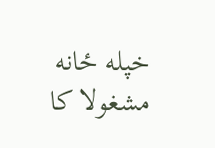خپله ځانه مشغولا کا